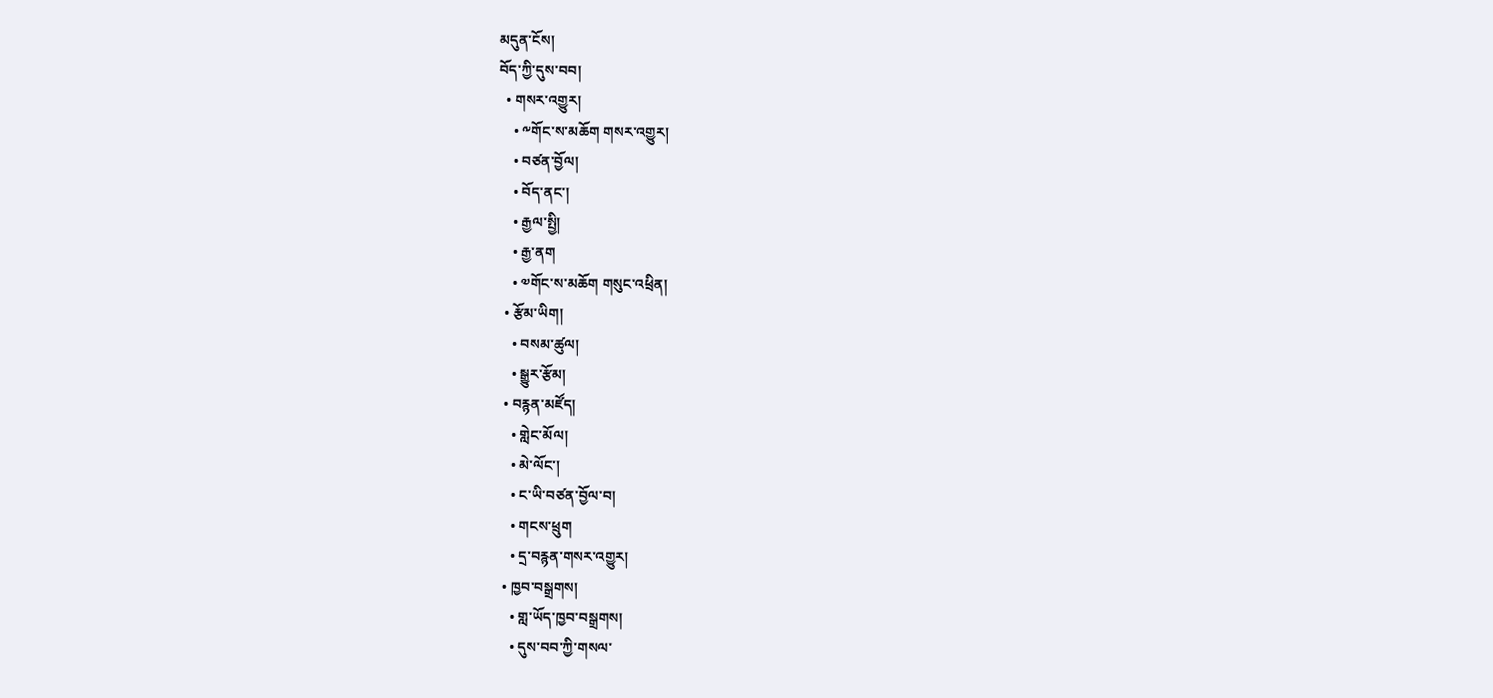མདུན་ངོས།
བོད་ཀྱི་དུས་བབ།
  • གསར་འགྱུར།
    • ༸གོང་ས་མཆོག གསར་འགྱུར།
    • བཙན་བྱོལ།
    • བོད་ནང་།
    • རྒྱལ་སྤྱི།
    • རྒྱ་ནག
    • ༧གོང་ས་མཆོག གསུང་འཕྲིན།
  • རྩོམ་ཡིག།
    • བསམ་ཚུལ།
    • སྒྱུར་རྩོམ།
  • བརྙན་མཛོད།
    • གླེང་མོལ།
    • མེ་ལོང་།
    • ང་ཡི་བཙན་བྱོལ་བ།
    • གངས་ཕྲུག
    • དྲ་བརྙན་གསར་འགྱུར།
  • ཁྱབ་བསྒྲགས།
    • གླ་ཡོད་ཁྱབ་བསྒྲགས།
    • དུས་བབ་ཀྱི་གསལ་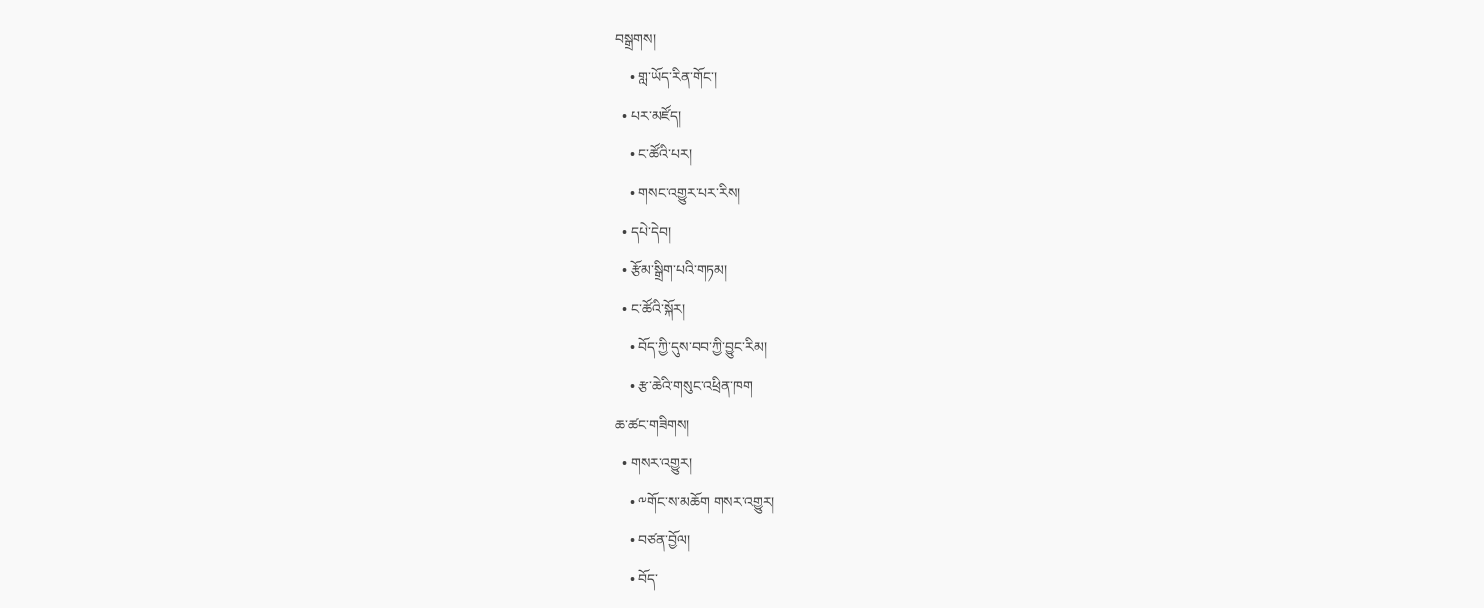བསྒྲགས།
    • གླ་ཡོད་རིན་གོང་།
  • པར་མཛོད།
    • ང་ཚོའི་པར།
    • གསང་འགྱུར་པར་རིས།
  • དཔེ་དེབ།
  • རྩོམ་སྒྲིག་པའི་གཏམ།
  • ང་ཚོའི་སྐོར།
    • བོད་ཀྱི་དུས་བབ་ཀྱི་བྱུང་རིམ།
    • རྩ་ཆེའི་གསུང་འཕྲིན་ཁག
ཆ་ཚང་གཟིགས།
  • གསར་འགྱུར།
    • ༸གོང་ས་མཆོག གསར་འགྱུར།
    • བཙན་བྱོལ།
    • བོད་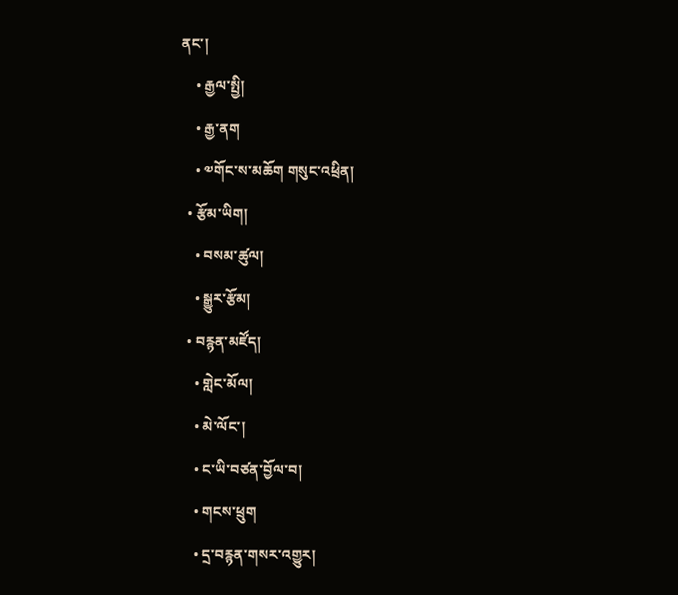ནང་།
    • རྒྱལ་སྤྱི།
    • རྒྱ་ནག
    • ༧གོང་ས་མཆོག གསུང་འཕྲིན།
  • རྩོམ་ཡིག།
    • བསམ་ཚུལ།
    • སྒྱུར་རྩོམ།
  • བརྙན་མཛོད།
    • གླེང་མོལ།
    • མེ་ལོང་།
    • ང་ཡི་བཙན་བྱོལ་བ།
    • གངས་ཕྲུག
    • དྲ་བརྙན་གསར་འགྱུར།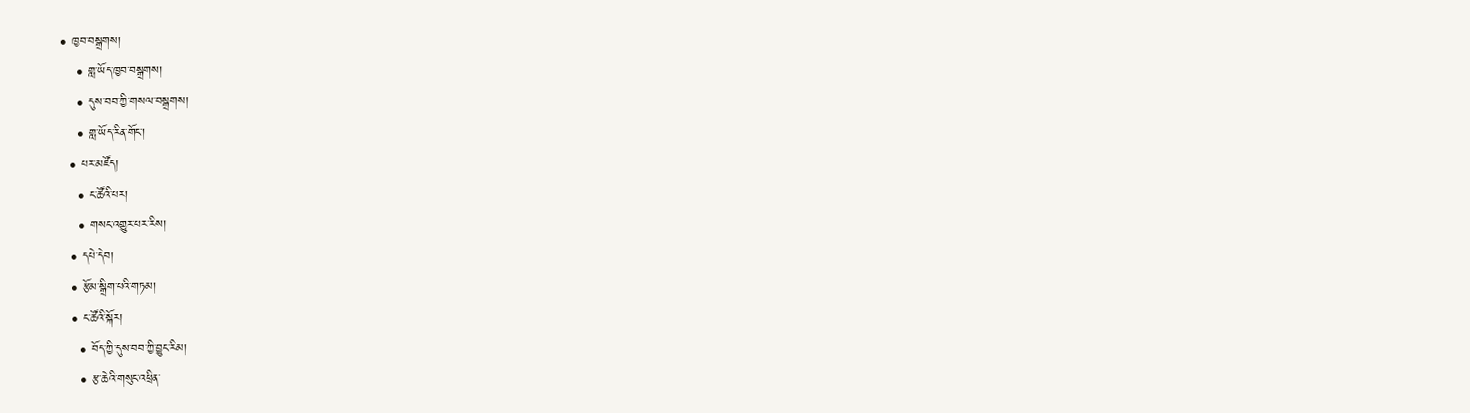• ཁྱབ་བསྒྲགས།
    • གླ་ཡོད་ཁྱབ་བསྒྲགས།
    • དུས་བབ་ཀྱི་གསལ་བསྒྲགས།
    • གླ་ཡོད་རིན་གོང་།
  • པར་མཛོད།
    • ང་ཚོའི་པར།
    • གསང་འགྱུར་པར་རིས།
  • དཔེ་དེབ།
  • རྩོམ་སྒྲིག་པའི་གཏམ།
  • ང་ཚོའི་སྐོར།
    • བོད་ཀྱི་དུས་བབ་ཀྱི་བྱུང་རིམ།
    • རྩ་ཆེའི་གསུང་འཕྲིན་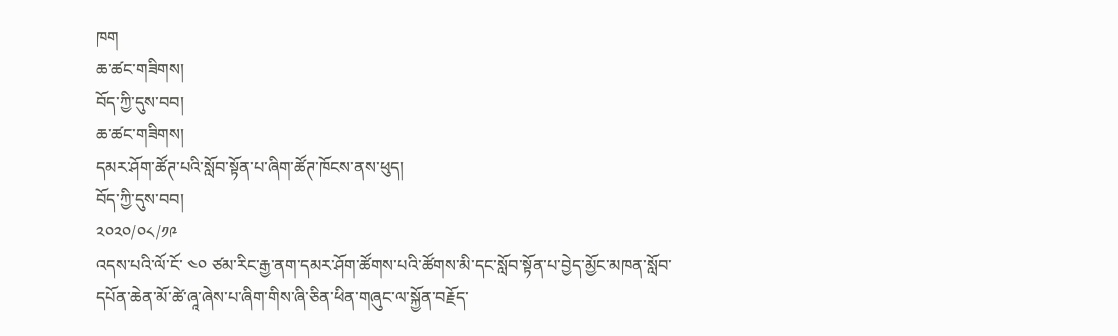ཁག
ཆ་ཚང་གཟིགས།
བོད་ཀྱི་དུས་བབ།
ཆ་ཚང་གཟིགས།
དམར་ཤོག་ཚོཊ་པའི་སློབ་སྟོན་པ་ཞིག་ཚོཊ་ཁོངས་ནས་ཕུད།
བོད་ཀྱི་དུས་བབ།
༢༠༢༠/༠༨/༡༩
འདས་པའི་ལོ་ངོ་ ༤༠ ཙམ་རིང་རྒྱ་ནག་དམར་ཤོག་ཚོགས་པའི་ཚོགས་མི་དང་སློབ་སྟོན་པ་བྱེད་མྱོང་མཁན་སློབ་དཔོན་ཆེན་མོ་ཚེ་ཞཱ་ཞེས་པ་ཞིག་གིས་ཞི་ཅིན་ཕིན་གཞུང་ལ་སྐྱོན་བརྗོད་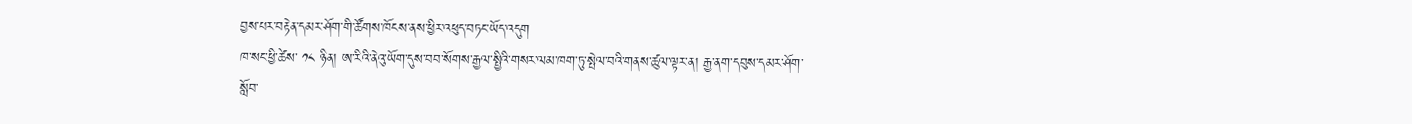བྱས་པར་བརྟེན་དམར་ཤོག་གི་ཚོགས་ཁོངས་ནས་ཕྱིར་འཕུད་བཏང་ཡོད་འདུག
ཁ་སང་ཕྱི་ཚེས་ ༡༨ ཉིན། ཨ་རིའི་ནེའུ་ཡོག་དུས་བབ་སོགས་རྒྱལ་སྤྱིའི་གསར་ལམ་ཁག་ཏུ་སྤེལ་བའི་གནས་ཚུལ་ལྟར་ན། རྒྱ་ནག་དབུས་དམར་ཤོག་སློབ་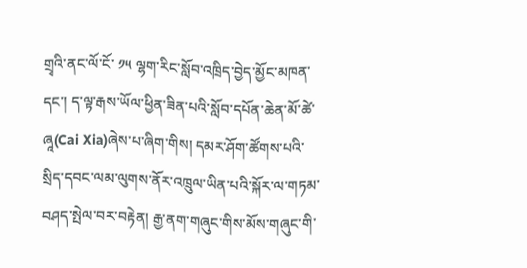གྲྭའི་ནང་ལོ་ངོ་ ༡༥ ལྷག་རིང་སློབ་འཁྲིད་བྱེད་མྱོང་མཁན་དང་། ད་ལྟ་རྒས་ཡོལ་ཕྱིན་ཟིན་པའི་སློབ་དཔོན་ཆེན་མོ་ཚེ་ཞཱ(Cai Xia)ཞེས་པ་ཞིག་གིས། དམར་ཤོག་ཚོགས་པའི་སྲིད་དབང་ལམ་ལུགས་ནོར་འཁྲུལ་ཡིན་པའི་སྐོར་ལ་གཏམ་བཤད་སྤེལ་བར་བརྟེན། རྒྱ་ནག་གཞུང་གིས་མོས་གཞུང་གི་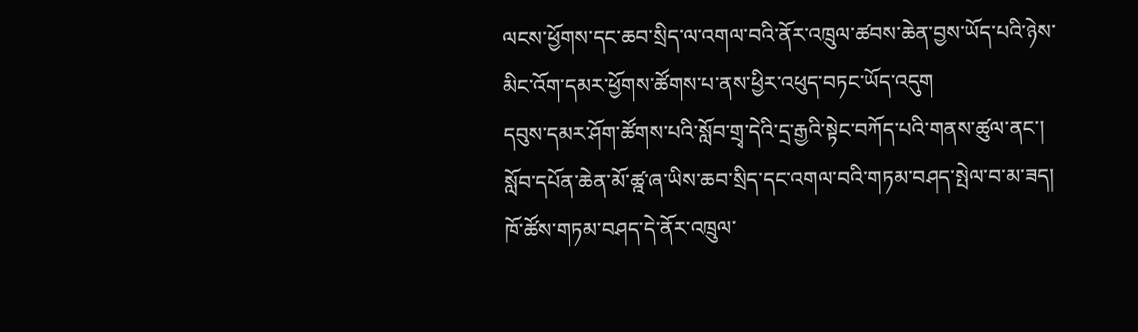ལངས་ཕྱོགས་དང་ཆབ་སྲིད་ལ་འགལ་བའི་ནོར་འཁྲུལ་ཚབས་ཆེན་བྱས་ཡོད་པའི་ཉེས་མིང་འོག་དམར་ཕྱོགས་ཚོགས་པ་ནས་ཕྱིར་འཕུད་བཏང་ཡོད་འདུག
དབུས་དམར་ཤོག་ཚོགས་པའི་སློབ་གྲྭ་དེའི་དྲ་རྒྱའི་སྟེང་བཀོད་པའི་གནས་ཚུལ་ནང་། སློབ་དཔོན་ཆེན་མོ་ཚྰ་ཞ་ཡིས་ཆབ་སྲིད་དང་འགལ་བའི་གཏམ་བཤད་སྤེལ་བ་མ་ཟད། ཁོ་ཚོས་གཏམ་བཤད་དེ་ནོར་འཁྲུལ་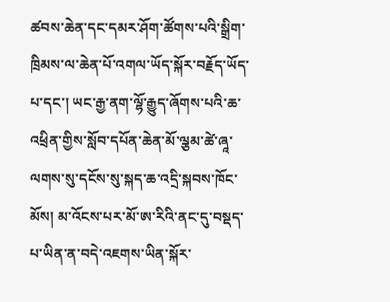ཚབས་ཆེན་དང་དམར་ཤོག་ཚོགས་པའི་སྒྲིག་ཁྲིམས་ལ་ཆེན་པོ་འགལ་ཡོད་སྐོར་བརྗོད་ཡོད་པ་དང་། ཡང་རྒྱ་ནག་ལྷོ་རྒྱུད་ཞོགས་པའི་ཆ་འཕྲིན་གྱིས་སློབ་དཔོན་ཆེན་མོ་ལྕམ་ཚེ་ཞཱ་ལགས་སུ་དངོས་སུ་སྐད་ཆ་འདྲི་སྐབས་ཁོང་མོས། མ་འོངས་པར་མོ་ཨ་རིའི་ནང་དུ་བསྡད་པ་ཡིན་ན་བདེ་འཇགས་ཡིན་སྐོར་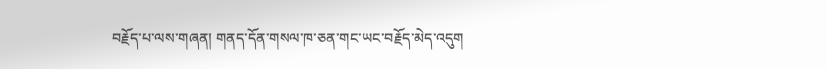བརྗོད་པ་ལས་གཞན། གནད་དོན་གསལ་ཁ་ཅན་གང་ཡང་བརྗོད་མེད་འདུག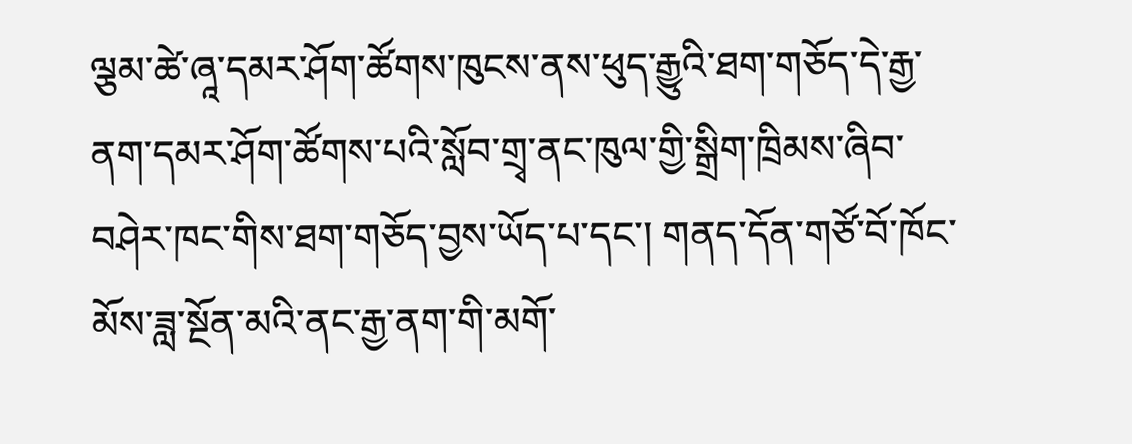ལྕམ་ཚེ་ཞཱ་དམར་ཤོག་ཚོགས་ཁུངས་ནས་ཕུད་རྒྱུའི་ཐག་གཅོད་དེ་རྒྱ་ནག་དམར་ཤོག་ཚོགས་པའི་སློབ་གྲྭ་ནང་ཁུལ་གྱི་སྒྲིག་ཁྲིམས་ཞིབ་བཤེར་ཁང་གིས་ཐག་གཅོད་བྱས་ཡོད་པ་དང་། གནད་དོན་གཙོ་བོ་ཁོང་མོས་ཟླ་སྔོན་མའི་ནང་རྒྱ་ནག་གི་མགོ་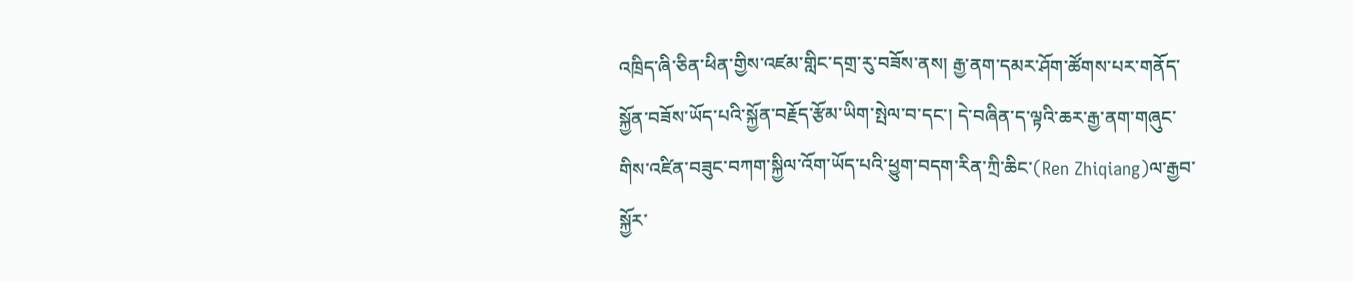འཁྲིད་ཞི་ཅིན་ཕིན་གྱིས་འཛམ་གླིང་དགྲ་རུ་བཟོས་ནས། རྒྱ་ནག་དམར་ཤོག་ཚོགས་པར་གནོད་སྐྱོན་བཟོས་ཡོད་པའི་སྐྱོན་བརྗོད་རྩོམ་ཡིག་སྤེལ་བ་དང་། དེ་བཞིན་ད་ལྟའི་ཆར་རྒྱ་ནག་གཞུང་གིས་འཛིན་བཟུང་བཀག་སྐྱིལ་འོག་ཡོད་པའི་ཕྱུག་བདག་རིན་ཀྲི་ཆིང་(Ren Zhiqiang)ལ་རྒྱབ་སྐྱོར་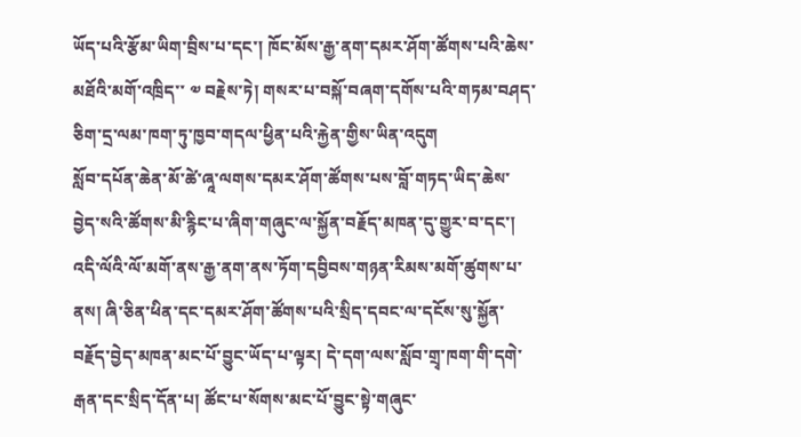ཡོད་པའི་རྩོམ་ཡིག་བྲིས་པ་དང་། ཁོང་མོས་རྒྱ་ནག་དམར་ཤོག་ཚོགས་པའི་ཆེས་མཐོའི་མགོ་འཁྲིད་་ ༧ བརྗེས་ཏེ། གསར་པ་བསྐོ་བཞག་དགོས་པའི་གཏམ་བཤད་ཅིག་དྲ་ལམ་ཁག་ཏུ་ཁྱབ་གདལ་ཕྱིན་པའི་རྐྱེན་གྱིས་ཡིན་འདུག
སློབ་དཔོན་ཆེན་མོ་ཚེ་ཞཱ་ལགས་དམར་ཤོག་ཚོགས་པས་བློ་གཏད་ཡིད་ཆེས་བྱེད་སའི་ཚོགས་མི་རྙིང་པ་ཞིག་གཞུང་ལ་སྐྱོན་བརྗོད་མཁན་དུ་གྱུར་བ་དང་། འདི་ལོའི་ལོ་མགོ་ནས་རྒྱ་ནག་ནས་ཏོག་དབྱིབས་གཉན་རིམས་མགོ་ཚུགས་པ་ནས། ཞི་ཅིན་ཕིན་དང་དམར་ཤོག་ཚོགས་པའི་སྲིད་དབང་ལ་དངོས་སུ་སྐྱོན་བརྗོད་བྱེད་མཁན་མང་པོ་བྱུང་ཡོད་པ་ལྟར། དེ་དག་ལས་སློབ་གྲྭ་ཁག་གི་དགེ་རྒན་དང་སྲིད་དོན་པ། ཚོང་པ་སོགས་མང་པོ་བྱུང་སྟེ་གཞུང་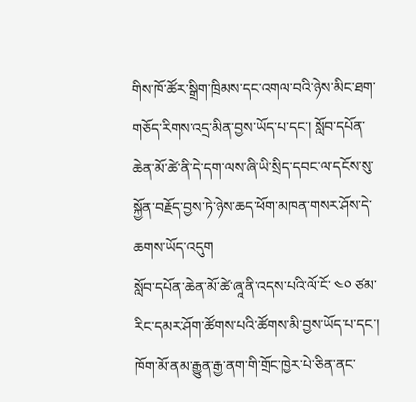གིས་ཁོ་ཚོར་སྒྲིག་ཁྲིམས་དང་འགལ་བའི་ཉེས་མིང་ཐག་གཅོད་རིགས་འདྲ་མིན་བྱས་ཡོད་པ་དང་། སློབ་དཔོན་ཆེན་མོ་ཚེ་ནི་དེ་དག་ལས་ཞི་ཡི་སྲིད་དབང་ལ་དངོས་སུ་སྐྱོན་བརྗོད་བྱས་ཏེ་ཉེས་ཆད་ཕོག་མཁན་གསར་ཤོས་དེ་ཆགས་ཡོད་འདུག
སློབ་དཔོན་ཆེན་མོ་ཚེ་ཞཱ་ནི་འདས་པའི་ལོ་ངོ་ ༤༠ ཙམ་རིང་དམར་ཤོག་ཚོགས་པའི་ཚོགས་མི་བྱས་ཡོད་པ་དང་། ཁོག་མོ་ནམ་རྒྱུན་རྒྱ་ནག་གི་གྲོང་ཁྱེར་པེ་ཅིན་ནང་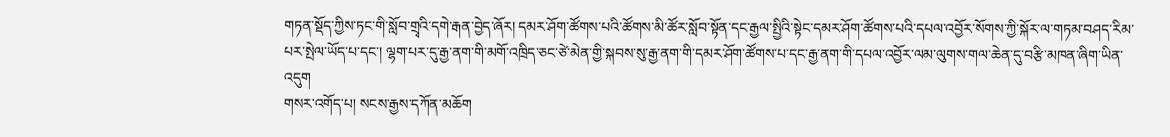གཏན་སྡོད་ཀྱིས་ཏང་གི་སློབ་གྲྭའི་དགེ་རྒན་བྱེད་ཞོར། དམར་ཤོག་ཚོགས་པའི་ཚོགས་མི་ཚོར་སློབ་སྟོན་དང་རྒྱལ་སྤྱིའི་སྟེང་དམར་ཤོག་ཚོགས་པའི་དཔལ་འབྱོར་སོགས་ཀྱི་སྐོར་ལ་གཏམ་བཤད་རིམ་པར་སྤེལ་ཡོད་པ་དང་། ལྷག་པར་དུ་རྒྱ་ནག་གི་མགོ་འཁྲིད་ཅང་ཙེ་མེན་གྱི་སྐབས་སུ་རྒྱ་ནག་གི་དམར་ཤོག་ཚོགས་པ་དང་རྒྱ་ནག་གི་དཔལ་འབྱོར་ལམ་ལུགས་གལ་ཆེན་དུ་བརྩི་མཁན་ཞིག་ཡིན་འདུག
གསར་འགོད་པ། སངས་རྒྱས་དཀོན་མཆོག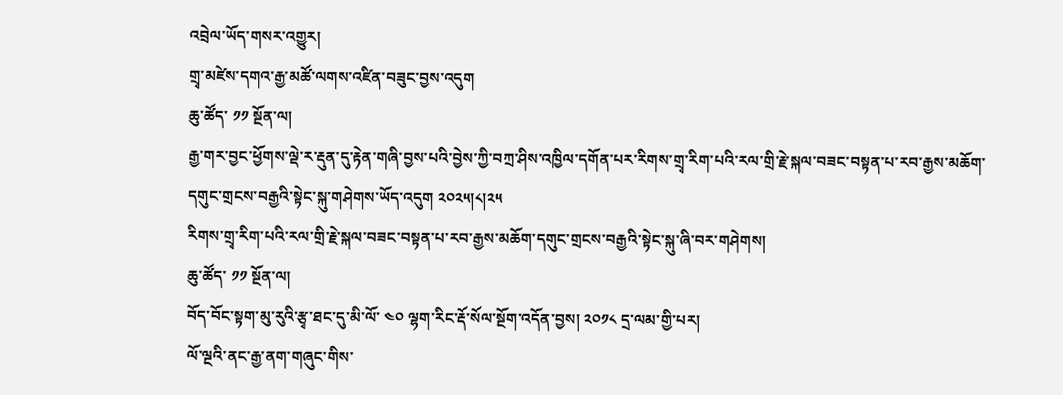འབྲེལ་ཡོད་གསར་འགྱུར།
གྲྭ་མཛེས་དགའ་རྒྱ་མཚོ་ལགས་འཛིན་བཟུང་བྱས་འདུག
ཆུ་ཚོད་ ༡༡ སྔོན་ལ།
རྒྱ་གར་བྱང་ཕྱོགས་ལྡེ་ར་རྡུན་དུ་རྟེན་གཞི་བྱས་པའི་བྱེས་ཀྱི་བཀྲ་ཤིས་འཁྱིལ་དགོན་པར་རིགས་གྲྭ་རིག་པའི་རལ་གྲི་རྗེ་སྐལ་བཟང་བསྟན་པ་རབ་རྒྱས་མཆོག་དགུང་གྲངས་བརྒྱའི་སྟེང་སྐུ་གཤེགས་ཡོད་འདུག ༢༠༢༥།༨།༢༥
རིགས་གྲྭ་རིག་པའི་རལ་གྲི་རྗེ་སྐལ་བཟང་བསྟན་པ་རབ་རྒྱས་མཆོག་དགུང་གྲངས་བརྒྱའི་སྟེང་སྐུ་ཞི་བར་གཤེགས།
ཆུ་ཚོད་ ༡༡ སྔོན་ལ།
བོད་བོང་སྟག་མུ་རུའི་རྩྭ་ཐང་དུ་མི་ལོ་ ༤༠ ལྷག་རིང་རྡོ་སོལ་སྔོག་འདོན་བྱས། ༢༠༡༨ དྲ་ལམ་གྱི་པར།
ལོ་ལྔའི་ནང་རྒྱ་ནག་གཞུང་གིས་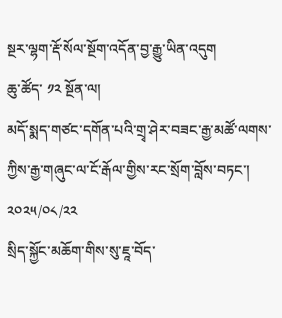སྔར་ལྷག་རྡོ་སོལ་སྔོག་འདོན་བྱ་རྒྱུ་ཡིན་འདུག
ཆུ་ཚོད་ ༡༢ སྔོན་ལ།
མདོ་སྨད་གཙང་དགོན་པའི་གྲྭ་ཤེར་བཟང་རྒྱ་མཚོ་ལགས་ཀྱིས་རྒྱ་གཞུང་ལ་ངོ་རྒོལ་གྱིས་རང་སྲོག་བློས་བཏང་།
༢༠༢༥/༠༨/༢༢
སྲིད་སྐྱོང་མཆོག་གིས་སུ་ཇཱ་བོད་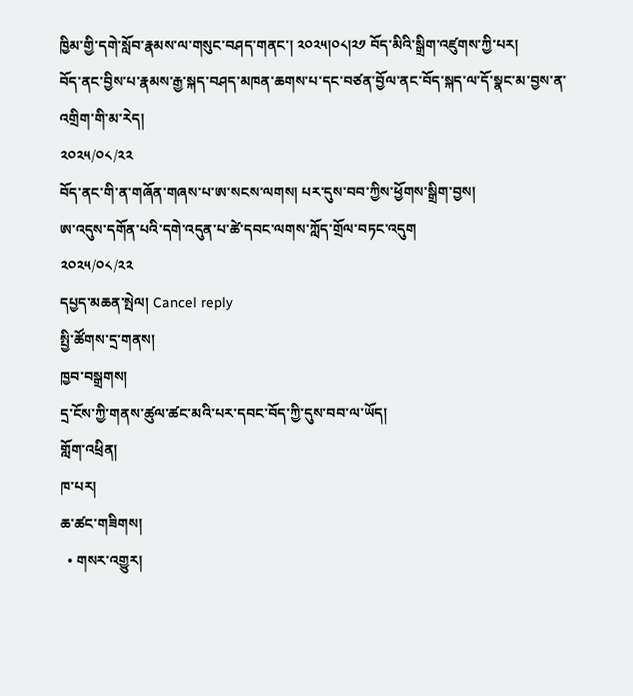ཁྱིམ་གྱི་དགེ་སློབ་རྣམས་ལ་གསུང་བཤད་གནང་། ༢༠༢༥།༠༨།༢༡ བོད་མིའི་སྒྲིག་འཛུགས་ཀྱི་པར།
བོད་ནང་བྱིས་པ་རྣམས་རྒྱ་སྐད་བཤད་མཁན་ཆགས་པ་དང་བཙན་བྱོལ་ནང་བོད་སྐད་ལ་དོ་སྣང་མ་བྱས་ན་འགྲིག་གི་མ་རེད།
༢༠༢༥/༠༨/༢༢
བོད་ནང་གི་ན་གཞོན་གཞས་པ་ཨ་སངས་ལགས། པར་དུས་བབ་ཀྱིས་ཕྱོགས་སྒྲིག་བྱས།
ཨ་འདུས་དགོན་པའི་དགེ་འདུན་པ་ཚེ་དབང་ལགས་ཀློད་གྲོལ་བཏང་འདུག
༢༠༢༥/༠༨/༢༢
དཔྱད་མཆན་སྤེལ། Cancel reply
སྤྱི་ཚོགས་དྲ་གནས།
ཁྱབ་བསྒྲགས།
དྲ་ངོས་ཀྱི་གནས་ཚུལ་ཚང་མའི་པར་དབང་བོད་ཀྱི་དུས་བབ་ལ་ཡོད།
གློག་འཕྲིན།
ཁ་པར།
ཆ་ཚང་གཟིགས།
  • གསར་འགྱུར།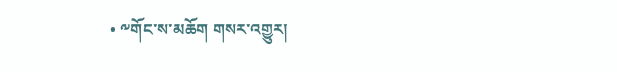• ༸གོང་ས་མཆོག གསར་འགྱུར།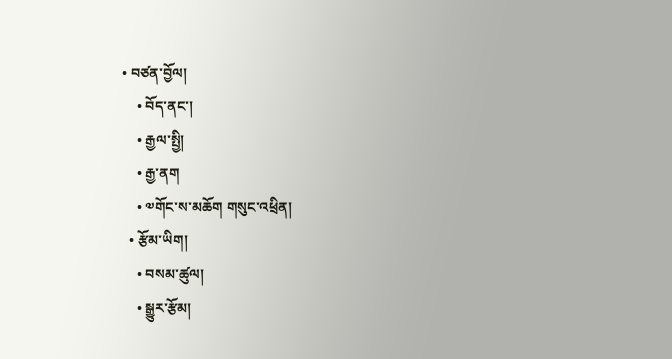• བཙན་བྱོལ།
    • བོད་ནང་།
    • རྒྱལ་སྤྱི།
    • རྒྱ་ནག
    • ༧གོང་ས་མཆོག གསུང་འཕྲིན།
  • རྩོམ་ཡིག།
    • བསམ་ཚུལ།
    • སྒྱུར་རྩོམ།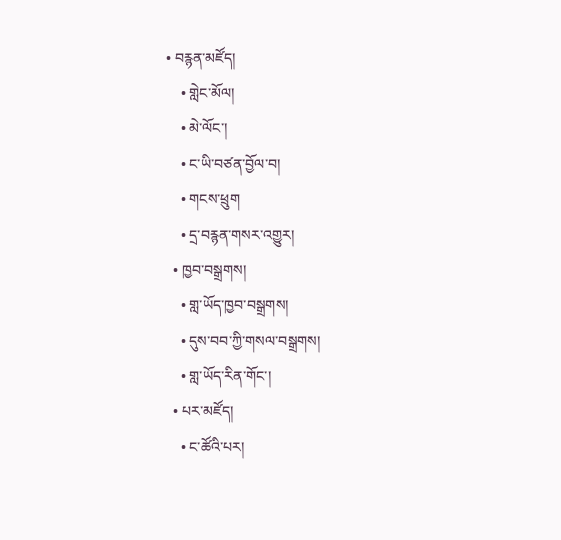• བརྙན་མཛོད།
    • གླེང་མོལ།
    • མེ་ལོང་།
    • ང་ཡི་བཙན་བྱོལ་བ།
    • གངས་ཕྲུག
    • དྲ་བརྙན་གསར་འགྱུར།
  • ཁྱབ་བསྒྲགས།
    • གླ་ཡོད་ཁྱབ་བསྒྲགས།
    • དུས་བབ་ཀྱི་གསལ་བསྒྲགས།
    • གླ་ཡོད་རིན་གོང་།
  • པར་མཛོད།
    • ང་ཚོའི་པར།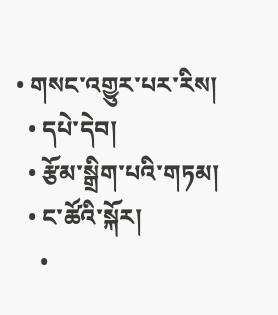• གསང་འགྱུར་པར་རིས།
  • དཔེ་དེབ།
  • རྩོམ་སྒྲིག་པའི་གཏམ།
  • ང་ཚོའི་སྐོར།
    •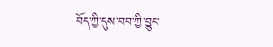བོད་ཀྱི་དུས་བབ་ཀྱི་བྱུང་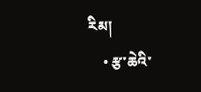རིམ།
    • རྩ་ཆེའི་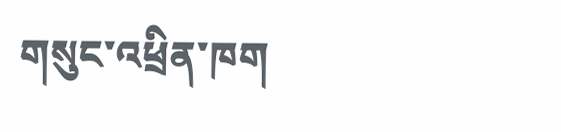གསུང་འཕྲིན་ཁག